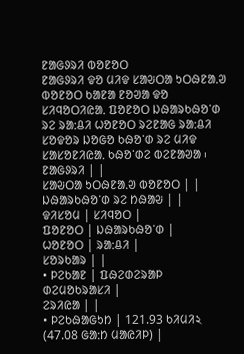ᱱᱟᱜᱽᱨᱤ ᱵᱚᱱᱚᱛ
ᱱᱟᱜᱽᱨᱤ ᱫᱚ ᱢᱤᱫ ᱥᱟᱶᱛᱟ ᱩᱛᱷᱱᱟᱹᱣ ᱵᱚᱱᱚᱛ ᱠᱟᱱᱟ ᱱᱚᱣᱟ ᱫᱚ ᱥᱤᱧᱚᱛᱤᱭᱟᱹ ᱯᱚᱱᱚᱛ ᱡᱷᱟᱨᱠᱷᱚᱸᱰ ᱨᱮ ᱨᱟᱺᱪᱤ ᱦᱚᱱᱚᱛ ᱨᱮᱱᱟᱜ ᱨᱟᱺᱪᱤ ᱥᱚᱫᱚᱨ ᱡᱚᱜᱚ ᱠᱷᱚᱸᱰ ᱨᱮ ᱢᱤᱫ ᱥᱟᱥᱚᱱᱤᱭᱟᱹ ᱠᱷᱚᱸᱰᱮ ᱵᱮᱱᱟᱣᱟ ᱾
ᱱᱟᱜᱽᱨᱤ | |
ᱥᱟᱶᱛᱟ ᱩᱛᱷᱱᱟᱹᱣ ᱵᱚᱱᱚᱛ | |
ᱡᱷᱟᱨᱠᱷᱚᱸᱰ ᱨᱮ ᱴᱷᱟᱶ | |
ᱫᱤᱥᱚᱢ | ᱥᱤᱧᱚᱛ |
ᱯᱚᱱᱚᱛ | ᱡᱷᱟᱨᱠᱷᱚᱸᱰ |
ᱦᱚᱱᱚᱛ | ᱨᱟᱺᱪᱤ |
ᱥᱚᱨᱠᱟᱨ | |
• ᱞᱮᱠᱟᱱ | ᱯᱷᱮᱰᱮᱨᱟᱞ ᱰᱮᱢᱚᱠᱨᱟᱥᱤ |
ᱮᱨᱤᱭᱟ | |
• ᱞᱮᱠᱷᱟᱜᱩᱴ | 121.93 ᱠᱤᱢᱤ২ (47.08 ᱜᱟᱺᱴ ᱢᱟᱭᱤᱞ) |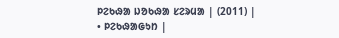ᱞᱮᱠᱷᱟ ᱡᱚᱠᱷᱟ ᱥᱮᱨᱢᱟ | (2011) |
• ᱞᱮᱠᱷᱟᱜᱩᱴ |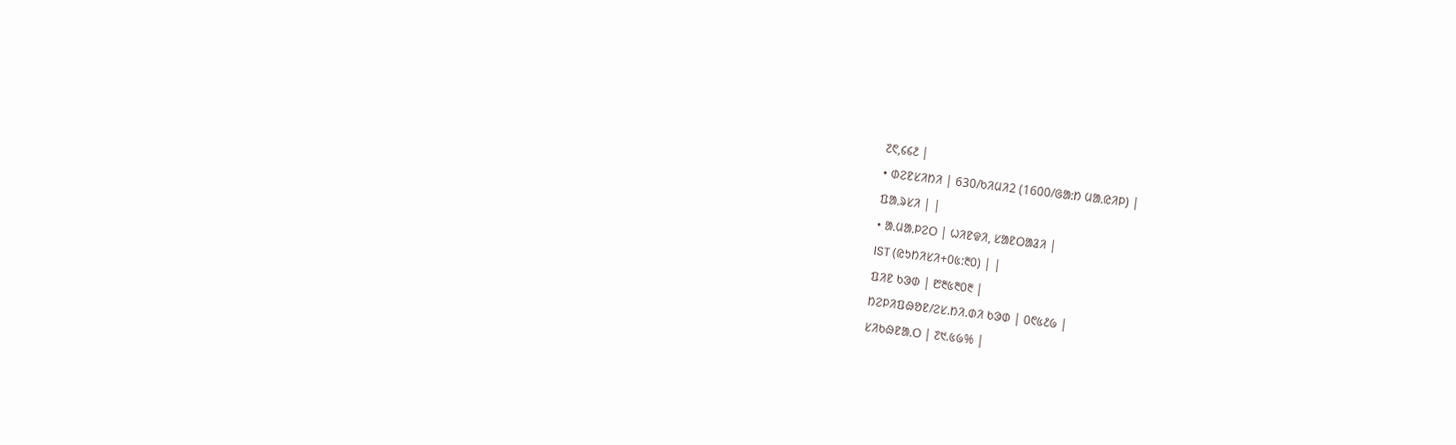᱗᱖,᱔᱔᱒ |
• ᱰᱮᱱᱥᱤᱴᱤ | 630/ᱠᱤᱢᱤ2 (1600/ᱜᱟᱺᱴ ᱢᱟᱹᱭᱤᱞ) |
ᱯᱟᱹᱨᱥᱤ | |
• ᱟᱹᱢᱟᱹᱞᱮᱛ | ᱦᱤᱱᱫᱤ, ᱥᱟᱱᱛᱟᱲᱤ |
IST (ᱭᱩᱴᱤᱥᱤ+᱐᱕:᱓᱐) | |
ᱯᱤᱱ ᱠᱳᱰ | ᱘᱓᱕᱓᱐᱓ |
ᱴᱮᱞᱤᱯᱷᱚᱱ/ᱮᱥ.ᱴᱤ.ᱰᱤ ᱠᱳᱰ | ᱐᱖᱕᱒᱙ |
ᱥᱤᱠᱷᱱᱟᱹᱛ | ᱗᱑.᱕᱙% |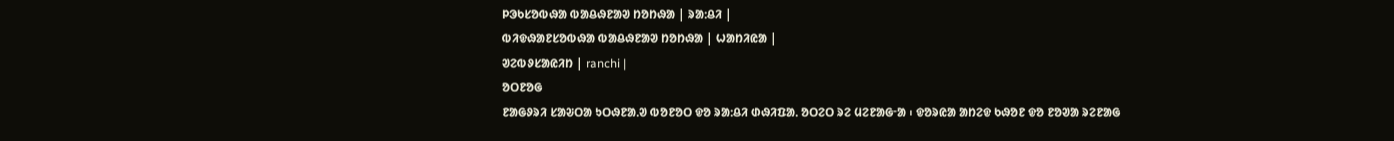ᱞᱳᱠᱥᱚᱵᱷᱟ ᱵᱟᱪᱷᱱᱟᱣ ᱴᱚᱴᱷᱟ | ᱨᱟᱺᱪᱤ |
ᱵᱤᱫᱷᱟᱱᱥᱚᱵᱷᱟ ᱵᱟᱪᱷᱱᱟᱣ ᱴᱚᱴᱷᱟ | ᱦᱟᱴᱤᱭᱟ |
ᱣᱮᱵᱽᱥᱟᱭᱤᱴ | ranchi |
ᱚᱛᱱᱚᱜ
ᱱᱟᱜᱽᱨᱤ ᱥᱟᱶᱛᱟ ᱩᱛᱷᱱᱟᱹᱣ ᱵᱚᱱᱚᱛ ᱫᱚ ᱨᱟᱺᱪᱤ ᱰᱷᱤᱯᱟᱹ ᱚᱛᱮᱛ ᱨᱮ ᱢᱮᱱᱟᱜᱼᱟ ᱾ ᱫᱚᱨᱭᱟ ᱟᱴᱮᱫ ᱠᱷᱚᱱ ᱫᱚ ᱱᱚᱣᱟ ᱨᱮᱱᱟᱜ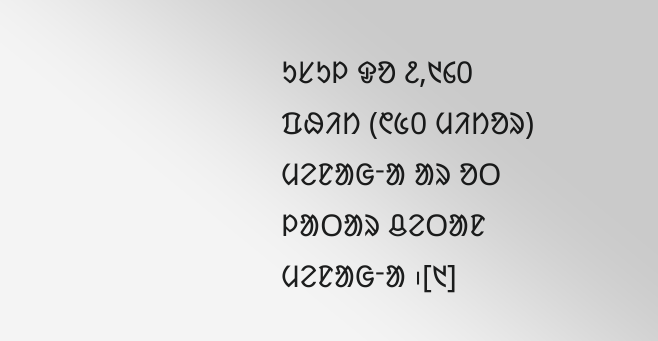ᱩᱥᱩᱞ ᱫᱚ ᱒,᱑᱔᱐ ᱯᱷᱤᱴ (᱖᱕᱐ ᱢᱤᱴᱚᱨ) ᱢᱮᱱᱟᱜᱼᱟ ᱟᱨ ᱚᱛ ᱞᱟᱛᱟᱨ ᱪᱮᱛᱟᱱ ᱢᱮᱱᱟᱜᱼᱟ ᱾[᱑]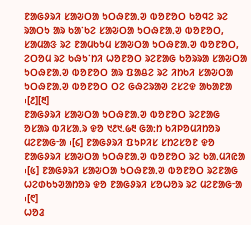ᱱᱟᱜᱽᱨᱤ ᱥᱟᱶᱛᱟ ᱩᱛᱷᱱᱟᱹᱣ ᱵᱚᱱᱚᱛ ᱠᱚᱧᱮ ᱨᱮ ᱨᱟᱛᱩ ᱟᱨ ᱠᱟᱸᱠᱮ ᱥᱟᱶᱛᱟ ᱩᱛᱷᱱᱟᱹᱣ ᱵᱚᱱᱚᱛ, ᱥᱟᱢᱟᱝ ᱨᱮ ᱱᱟᱢᱠᱩᱢ ᱥᱟᱶᱛᱟ ᱩᱛᱷᱱᱟᱹᱣ ᱵᱚᱱᱚᱛ, ᱮᱛᱚᱢ ᱨᱮ ᱠᱷᱩᱸᱴᱤ ᱦᱚᱱᱚᱛ ᱨᱮᱱᱟᱜ ᱠᱚᱨᱨᱟ ᱥᱟᱶᱛᱟ ᱩᱛᱷᱱᱟᱹᱣ ᱵᱚᱱᱚᱛ ᱟᱨ ᱯᱟᱪᱮ ᱨᱮ ᱤᱴᱠᱤ ᱥᱟᱶᱛᱟ ᱩᱛᱷᱱᱟᱹᱣ ᱵᱚᱱᱚᱛ ᱛᱮ ᱜᱷᱮᱨᱟᱣ ᱮᱥᱮᱫ ᱟᱠᱟᱱᱟ ᱾[᱒][᱓]
ᱱᱟᱜᱽᱨᱤ ᱥᱟᱶᱛᱟ ᱩᱛᱷᱱᱟᱹᱣ ᱵᱚᱱᱚᱛ ᱨᱮᱱᱟᱜ ᱚᱥᱟᱨ ᱵᱤᱥᱟᱹᱨ ᱫᱚ ᱑᱒᱑.᱙᱓ ᱜᱟᱺᱴ ᱠᱤᱞᱚᱢᱤᱴᱚᱨ ᱢᱮᱱᱟᱜᱼᱟ ᱾[᱔] ᱱᱟᱜᱽᱨᱤ ᱯᱩᱞᱤᱥ ᱥᱴᱮᱥᱚᱱ ᱫᱚ ᱱᱟᱜᱽᱨᱤ ᱥᱟᱶᱛᱟ ᱩᱛᱷᱱᱟᱹᱣ ᱵᱚᱱᱚᱛ ᱨᱮ ᱠᱟᱹᱢᱤᱭᱟ ᱾[᱕] ᱱᱟᱜᱽᱨᱤ ᱥᱟᱶᱛᱟ ᱩᱛᱷᱱᱟᱹᱣ ᱵᱚᱱᱚᱛ ᱨᱮᱱᱟᱜ ᱦᱮᱰᱠᱩᱣᱟᱴᱚᱨ ᱫᱚ ᱱᱟᱜᱽᱨᱤ ᱥᱚᱦᱚᱨ ᱨᱮ ᱢᱮᱱᱟᱜᱼᱟ ᱾[᱖]
ᱦᱚᱲ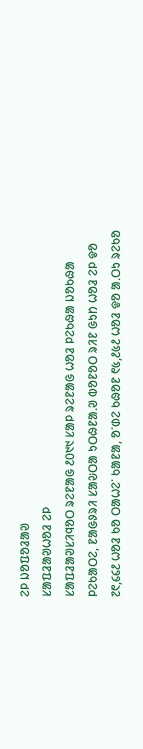ᱮᱞ ᱡᱚᱯᱚᱲᱟᱣ
ᱥᱟᱯᱲᱟᱣᱦᱚᱲ ᱮᱞ
ᱥᱟᱯᱲᱟᱣᱥᱤᱧᱚᱛ ᱨᱮᱱᱟᱜ ᱒᱐᱑᱑ ᱥᱟᱞ ᱨᱮᱱᱟᱜ ᱦᱚᱲ ᱞᱮᱠᱷᱟ ᱡᱚᱠᱷᱟ ᱞᱮᱠᱟᱛᱮ, ᱱᱟᱜᱽᱨᱤ ᱥᱟᱶᱛᱟ ᱩᱛᱷᱱᱟᱹᱣ ᱵᱚᱱᱚᱛ ᱨᱤᱱ ᱜᱩᱴ ᱦᱚᱲ ᱮᱞ ᱫᱚ ᱗᱖,᱔᱔᱒ ᱦᱚᱲ ᱠᱚ ᱛᱟᱦᱮᱸ ᱠᱟᱱᱟ, ᱚᱸᱰᱮ ᱠᱷᱚᱱ ᱖᱕,᱒᱕᱒ ᱦᱚᱲ ᱫᱚ ᱟᱹᱛᱩ ᱨᱮᱠᱚ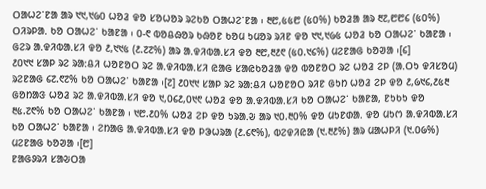ᱛᱟᱦᱮᱸᱱᱟ ᱟᱨ ᱑᱑,᱑᱙᱐ ᱦᱚᱲ ᱫᱚ ᱥᱚᱦᱚᱨ ᱨᱮᱠᱚ ᱛᱟᱦᱮᱸᱱᱟ ᱾ ᱓᱘,᱕᱕᱘ (᱕᱐%) ᱠᱚᱲᱟ ᱟᱨ ᱓᱗,᱘᱘᱔ (᱕᱐%) ᱛᱤᱨᱞᱟᱹ ᱠᱚ ᱛᱟᱦᱮᱸ ᱠᱟᱱᱟ ᱾ ᱐-᱖ ᱵᱚᱪᱷᱚᱨ ᱠᱷᱚᱱ ᱠᱚᱢ ᱩᱢᱚᱨ ᱨᱤᱱ ᱫᱚ ᱑᱑,᱑᱙᱕ ᱦᱚᱲ ᱠᱚ ᱛᱟᱦᱮᱸ ᱠᱟᱱᱟ ᱾ ᱜᱮᱨ ᱟᱹᱫᱤᱵᱟᱹᱥᱤ ᱫᱚ ᱒,᱑᱑᱕ (᱒.᱗᱗%) ᱟᱨ ᱟᱹᱫᱤᱵᱟᱹᱥᱤ ᱫᱚ ᱓᱘,᱓᱒᱖ (᱕᱐.᱑᱔%) ᱢᱮᱱᱟᱜ ᱠᱚᱣᱟ ᱾[᱔]
᱒᱐᱑᱑ ᱥᱟᱞ ᱨᱮ ᱨᱟᱺᱪᱤ ᱦᱚᱱᱚᱛ ᱨᱮ ᱟᱹᱫᱤᱵᱟᱹᱥᱤ ᱭᱟᱜ ᱥᱟᱭᱠᱚᱲᱟ ᱫᱚ ᱵᱚᱱᱚᱛ ᱨᱮ ᱦᱚᱲ ᱮᱞ (ᱟᱹᱛᱩ ᱫᱤᱥᱚᱢ) ᱨᱮᱱᱟᱜ ᱔᱗.᱖᱗% ᱠᱚ ᱛᱟᱦᱮᱸ ᱠᱟᱱᱟ ᱾[᱗] ᱒᱐᱑᱑ ᱥᱟᱞ ᱨᱮ ᱨᱟᱺᱪᱤ ᱦᱚᱱᱚᱛ ᱨᱤᱱ ᱜᱩᱴ ᱦᱚᱲ ᱮᱞ ᱫᱚ ᱒,᱙᱑᱔,᱒᱕᱓ ᱜᱚᱴᱟᱝ ᱦᱚᱲ ᱨᱮ ᱟᱹᱫᱤᱵᱟᱹᱥᱤ ᱫᱚ ᱑,᱐᱔᱒,᱐᱑᱖ ᱦᱚᱲ ᱫᱚ ᱟᱹᱫᱤᱵᱟᱹᱥᱤ ᱠᱚ ᱛᱟᱦᱮᱸ ᱠᱟᱱᱟ, ᱱᱩᱠᱩ ᱫᱚ ᱓᱕.᱗᱖% ᱠᱚ ᱛᱟᱦᱮᱸ ᱠᱟᱱᱟ ᱾ ᱑᱘.᱒᱐% ᱦᱚᱲ ᱮᱞ ᱫᱚ ᱩᱨᱟᱹᱶ ᱟᱨ ᱑᱐.᱓᱐% ᱫᱚ ᱢᱩᱱᱰᱟᱹ ᱫᱚ ᱢᱩᱬ ᱟᱹᱫᱤᱵᱟᱹᱥᱤ ᱠᱚ ᱛᱟᱦᱮᱸ ᱠᱟᱱᱟ ᱾ ᱮᱴᱟᱜ ᱟᱹᱫᱤᱵᱟᱹᱥᱤ ᱫᱚ ᱞᱳᱦᱨᱟ (᱒.᱔᱖%), ᱵᱮᱫᱤᱭᱟ (᱑.᱓᱒%) ᱟᱨ ᱢᱟᱦᱞᱤ (᱑.᱐᱙%) ᱢᱮᱱᱟᱜ ᱠᱚᱣᱟ ᱾[᱘]
ᱱᱟᱜᱽᱨᱤ ᱥᱟᱶᱛᱟ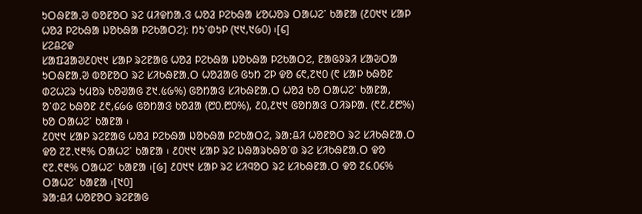ᱩᱛᱷᱱᱟᱹᱣ ᱵᱚᱱᱚᱛ ᱨᱮ ᱢᱤᱫᱴᱟᱹᱝ ᱦᱚᱲ ᱞᱮᱠᱷᱟ ᱥᱚᱦᱚᱨ ᱛᱟᱦᱮᱸ ᱠᱟᱱᱟ (᱒᱐᱑᱑ ᱥᱟᱞ ᱦᱚᱲ ᱞᱮᱠᱷᱟ ᱡᱚᱠᱷᱟ ᱞᱮᱠᱟᱛᱮ): ᱴᱩᱸᱰᱩᱞ (᱑᱑,᱑᱙᱐) ᱾[᱔]
ᱥᱮᱪᱮᱫ
ᱥᱟᱯᱲᱟᱣ᱒᱐᱑᱑ ᱥᱟᱞ ᱨᱮᱱᱟᱜ ᱦᱚᱲ ᱞᱮᱠᱷᱟ ᱡᱚᱠᱷᱟ ᱞᱮᱠᱟᱛᱮ, ᱱᱟᱜᱽᱨᱤ ᱥᱟᱶᱛᱟ ᱩᱛᱷᱱᱟᱹᱣ ᱵᱚᱱᱚᱛ ᱨᱮ ᱥᱤᱠᱷᱱᱟᱹᱛ ᱦᱚᱲᱟᱜ ᱜᱩᱴ ᱮᱞ ᱫᱚ ᱔᱖,᱗᱑᱐ (᱖ ᱥᱟᱞ ᱠᱷᱚᱱ ᱰᱮᱦᱮᱨ ᱩᱢᱚᱨ ᱠᱚᱣᱟᱜ ᱗᱑.᱕᱙%) ᱜᱚᱴᱟᱝ ᱥᱤᱠᱷᱱᱟᱹᱛ ᱦᱚᱲ ᱠᱚ ᱛᱟᱦᱮᱸ ᱠᱟᱱᱟ, ᱚᱸᱰᱮ ᱠᱷᱚᱱ ᱒᱖,᱔᱙᱙ ᱜᱚᱴᱟᱝ ᱠᱚᱲᱟ (᱘᱐.᱘᱐%), ᱒᱐,᱒᱑᱑ ᱜᱚᱴᱟᱝ ᱛᱤᱨᱞᱟᱹ (᱖᱒.᱒᱘%) ᱠᱚ ᱛᱟᱦᱮᱸ ᱠᱟᱱᱟ ᱾
᱒᱐᱑᱑ ᱥᱟᱞ ᱨᱮᱱᱟᱜ ᱦᱚᱲ ᱞᱮᱠᱷᱟ ᱡᱚᱠᱷᱟ ᱞᱮᱠᱟᱛᱮ, ᱨᱟᱺᱪᱤ ᱦᱚᱱᱚᱛ ᱨᱮ ᱥᱤᱠᱷᱱᱟᱹᱛ ᱫᱚ ᱗᱗.᱑᱓% ᱛᱟᱦᱮᱸ ᱠᱟᱱᱟ ᱾ ᱒᱐᱑᱑ ᱥᱟᱞ ᱨᱮ ᱡᱷᱟᱨᱠᱷᱚᱸᱰ ᱨᱮ ᱥᱤᱠᱷᱱᱟᱹᱛ ᱫᱚ ᱖᱗.᱖᱓% ᱛᱟᱦᱮᱸ ᱠᱟᱱᱟ ᱾[᱙] ᱒᱐᱑᱑ ᱥᱟᱞ ᱨᱮ ᱥᱤᱧᱚᱛ ᱨᱮ ᱥᱤᱠᱷᱱᱟᱹᱛ ᱫᱚ ᱗᱔.᱐᱔% ᱛᱟᱦᱮᱸ ᱠᱟᱱᱟ ᱾[᱑᱐]
ᱨᱟᱺᱪᱤ ᱦᱚᱱᱚᱛ ᱨᱮᱱᱟᱜ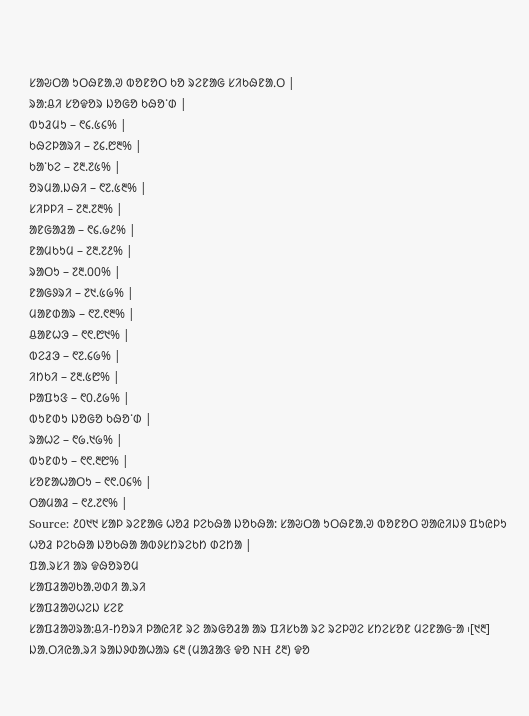ᱥᱟᱶᱛᱟ ᱩᱛᱷᱱᱟᱹᱣ ᱵᱚᱱᱚᱛ ᱠᱚ ᱨᱮᱱᱟᱜ ᱥᱤᱠᱷᱱᱟᱹᱛ |
ᱨᱟᱺᱪᱤ ᱥᱚᱫᱚᱨ ᱡᱚᱜᱚ ᱠᱷᱚᱸᱰ |
ᱵᱩᱲᱢᱩ – ᱖᱔.᱕᱔% |
ᱠᱷᱮᱞᱟᱨᱤ – ᱗᱔.᱘᱓% |
ᱠᱟᱸᱠᱮ – ᱗᱓.᱗᱕% |
ᱚᱨᱢᱟᱹᱡᱷᱤ – ᱖᱗.᱕᱓% |
ᱥᱤᱞᱞᱤ – ᱗᱓.᱗᱓% |
ᱟᱱᱜᱟᱲᱟ – ᱖᱔.᱙᱒% |
ᱱᱟᱢᱠᱩᱢ – ᱗᱓.᱗᱒% |
ᱨᱟᱛᱩ – ᱗᱓.᱐᱐% |
ᱱᱟᱜᱽᱨᱤ – ᱗᱑.᱕᱙% |
ᱢᱟᱱᱰᱟᱨ – ᱖᱗.᱖᱓% |
ᱪᱟᱱᱦᱳ – ᱖᱖.᱘᱑% |
ᱵᱮᱲᱳ – ᱖᱗.᱔᱙% |
ᱤᱴᱠᱤ – ᱗᱓.᱕᱘% |
ᱞᱟᱯᱩᱝ – ᱖᱐.᱒᱙% |
ᱵᱩᱱᱰᱩ ᱡᱚᱜᱚ ᱠᱷᱚᱸᱰ |
ᱨᱟᱦᱮ – ᱖᱙.᱑᱙% |
ᱵᱩᱱᱰᱩ – ᱖᱖.᱓᱘% |
ᱥᱚᱱᱟᱦᱟᱛᱩ – ᱖᱖.᱐᱔% |
ᱛᱟᱢᱟᱲ – ᱖᱒.᱗᱖% |
Source: ᱒᱐᱑᱑ ᱥᱟᱞ ᱨᱮᱱᱟᱜ ᱦᱚᱲ ᱞᱮᱠᱷᱟ ᱡᱚᱠᱷᱟ: ᱥᱟᱶᱛᱟ ᱩᱛᱷᱱᱟᱹᱣ ᱵᱚᱱᱚᱛ ᱣᱟᱭᱤᱡᱽ ᱯᱩᱭᱞᱩ ᱦᱚᱲ ᱞᱮᱠᱷᱟ ᱡᱚᱠᱷᱟ ᱟᱵᱽᱥᱴᱨᱮᱠᱴ ᱰᱮᱴᱟ |
ᱯᱟᱹᱨᱥᱤ ᱟᱨ ᱫᱷᱚᱨᱚᱢ
ᱥᱟᱯᱲᱟᱣᱠᱟᱹᱣᱰᱤ ᱟᱹᱨᱤ
ᱥᱟᱯᱲᱟᱣᱦᱮᱡ ᱥᱮᱱ
ᱥᱟᱯᱲᱟᱣᱨᱟᱺᱪᱤ-ᱴᱚᱨᱤ ᱞᱟᱭᱤᱱ ᱨᱮ ᱟᱨᱜᱚᱲᱟ ᱟᱨ ᱯᱤᱥᱠᱟ ᱨᱮ ᱨᱮᱞᱣᱮ ᱥᱴᱮᱥᱚᱱ ᱢᱮᱱᱟᱜᱼᱟ ᱾[᱑᱓]
ᱡᱟᱹᱛᱤᱭᱟᱹᱨᱤ ᱨᱟᱡᱽᱰᱟᱦᱟᱨ ᱔᱓ (ᱢᱟᱲᱟᱝ ᱫᱚ NH ᱒᱓) ᱫᱚ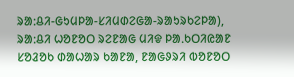ᱨᱟᱺᱪᱤ-ᱜᱩᱢᱞᱟ-ᱥᱤᱢᱰᱮᱜᱟ-ᱨᱟᱩᱨᱠᱮᱞᱟ), ᱨᱟᱺᱪᱤ ᱦᱚᱱᱚᱛ ᱨᱮᱱᱟᱜ ᱢᱤᱫ ᱞᱟᱹᱠᱛᱤᱭᱟᱱ ᱥᱚᱲᱚᱠ ᱰᱟᱦᱟᱨ ᱠᱟᱱᱟ, ᱱᱟᱜᱽᱨᱤ ᱵᱚᱱᱚᱛ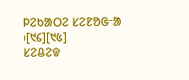ᱞᱮᱠᱟᱛᱮ ᱥᱮᱱᱚᱜᱼᱟ ᱾[᱑᱔][᱑᱕]
ᱥᱮᱪᱮᱫ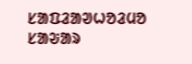ᱥᱟᱯᱲᱟᱣᱦᱚᱲᱢᱚ ᱥᱟᱶᱟᱨ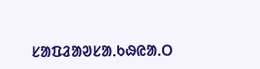ᱥᱟᱯᱲᱟᱣᱥᱟᱹᱠᱷᱭᱟᱹᱛ